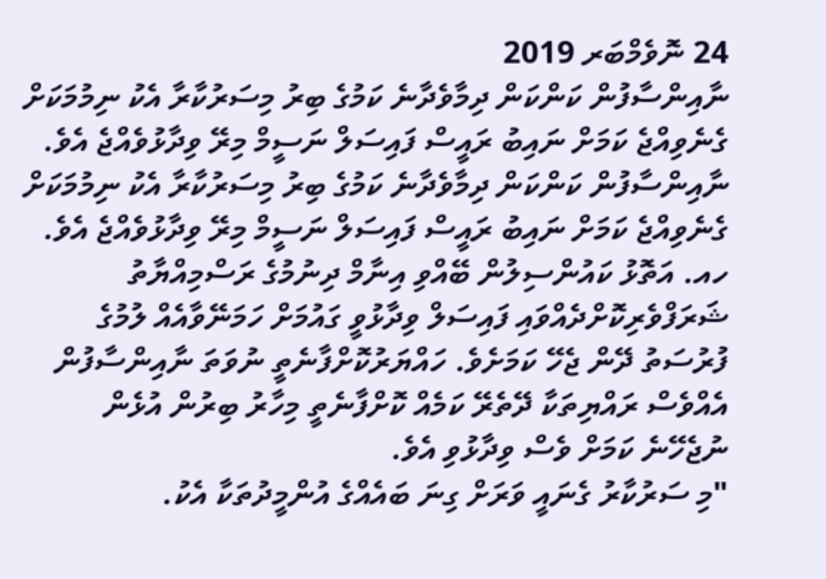24 ނޮވެމްބަރ 2019
ނާއިންސާފުން ކަންކަން ދިމާވެދާނެ ކަމުގެ ބިރު މިސަރުކާރާ އެކު ނިމުމަކަށް ގެނެވިއްޖެ ކަމަށް ނައިބު ރައީސް ފައިސަލް ނަސީމް މިރޭ ވިދާޅުވެއްޖެ އެވެ.
ނާއިންސާފުން ކަންކަން ދިމާވެދާނެ ކަމުގެ ބިރު މިސަރުކާރާ އެކު ނިމުމަކަށް ގެނެވިއްޖެ ކަމަށް ނައިބު ރައީސް ފައިސަލް ނަސީމް މިރޭ ވިދާޅުވެއްޖެ އެވެ.
ހއ. އަތޮޅު ކައުންސިލުން ބޭއްވި އިނާމް ދިނުމުގެ ރަސްމިއްޔާތު ޝަރަފްވެރިކޮށްދެއްވައި ފައިސަލް ވިދާޅުވީ ގައުމަށް ހަމަނޭވާއެއް ލުމުގެ ފުރުސަތު ދޭން ޖެހޭ ކަމަށެވެ. ހައްޔަރުކޮށްފާނެތީ ނުވަތަ ނާއިންސާފުން އެއްވެސް ރައްޔިތަކާ ދޭތެރޭ ކަމެއް ކޮށްފާނެތީ މިހާރު ބިރުން އުޅެން ނުޖެހޭނެ ކަމަށް ވެސް ވިދާޅުވި އެވެ.
"މި ސަރުކާރު ގެނައީ ވަރަށް ގިނަ ބައެއްގެ އުންމީދުތަކާ އެކު.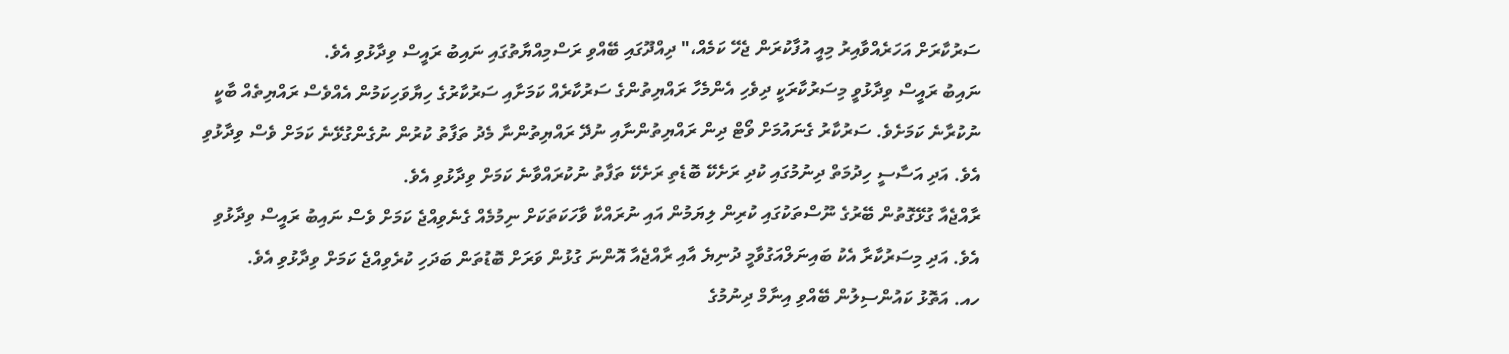ސަރުކާރަށް އަހަރެއްވާއިރު މިއީ އުފާކުރަން ޖެހޭ ކަމެއް،" ދިއްދޫގައި ބޭއްވި ރަސްމިއްޔާތުގައި ނައިބު ރައީސް ވިދާޅުވި އެވެ.
ނައިބު ރައީސް ވިދާޅުވީ މިސަރުކާރަކީ ދިވެހި އެންމެހާ ރައްޔިތުންގެ ސަރުކާރެއް ކަމަށާއި ސަރުކާރުގެ ހިޔާވަހިކަމުން އެއްވެސް ރައްޔިތެއް ބާކީ ނުކުރާނެ ކަމަށެވެ. ސަރުކާރު ގެނައުމަށް ވޯޓް ދިން ރައްޔިތުންނާއި ނުދޭ ރައްޔިތުންނާ މެދު ތަފާތު ކުރުން ނުގެންގުޅޭނެ ކަމަށް ވެސް ވިދާޅުވި އެވެ. އަދި އަސާސީ ހިދުމަތް ދިނުމުގައި ކުދި ރަށެކޭ ބޮޑެތި ރަށެކޭ ތަފާތު ނުކުރައްވާނެ ކަމަށް ވިދާޅުވި އެވެ.
ރާއްޖެއާ ގުޅޭގޮތުން ބޭރުގެ ނޫސްތަކުގައި ކުރިން ލިޔަމުން އައި ނުރައްކާ ވާހަކަތަކަށް ނިމުމެއް ގެނެވިއްޖެ ކަމަށް ވެސް ނައިބު ރައީސް ވިދާޅުވި އެވެ. އަދި މިސަރުކާރާ އެކު ބައިނަލްއަގުވާމީ ދުނިޔެ އާއި ރާއްޖެއާ އޮންނަ ގުޅުން ވަރަށް ބޮޑުތަން ބަދަހި ކުރެވިއްޖެ ކަމަށް ވިދާޅުވި އެވެ.
ހއ. އަތޮޅު ކައުންސިލުން ބޭއްވި އިނާމް ދިނުމުގެ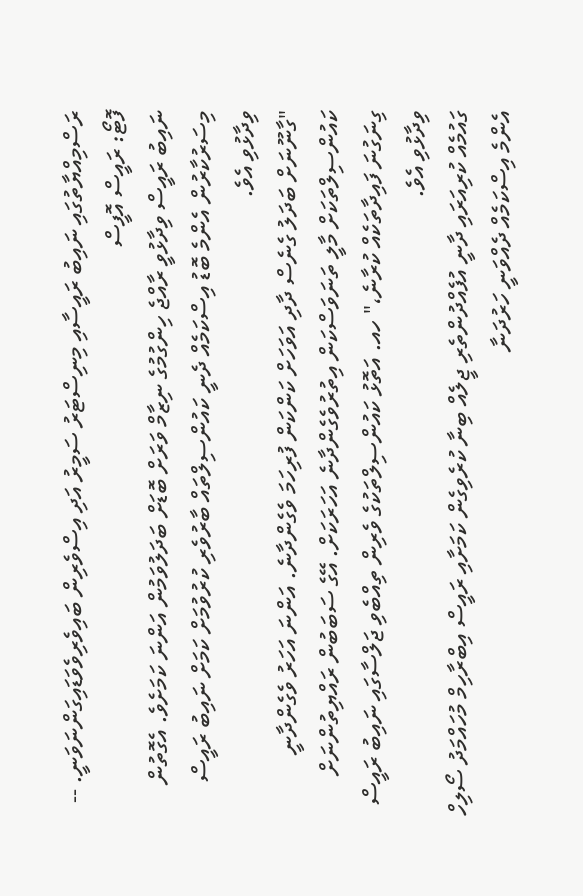ރަސްމިއްޔާތުގައި ނައިބު ރައީސާއި މިނިސްޓަރު ސަމީރު އަދި އިސްވެރިން ބައިވެރިވެވަޑައިގަންނަވަނީ. -- ފޮޓޯ: ރައީސް އޮފީސް
ނައިބު ރައީސް ވިދާޅުވީ ރާއްޖެ ހިންގުމުގެ ނިޒާމް ވަރަށް ބޮޑަށް ބަދަލުވަމުން އަންނަ ކަމަށެވެ. އެގޮތުން މިސަރުކާރުން އެންމެ ބޮޑު އިސްކަމެއް ދެނީ ކައުންސިލްތައް ބާރުވެރި ކުރުވުމަށް ކަމަށް ނައިބު ރައީސް ވިދާޅުވި އެވެ.
"ގާނޫނަށް ބަދަލު ގެނެސް ދާދި އަވަހަށް ކަންކަން ފުރިހަމަ ވެގެންދާނެ. އަންނަ އަހަރު ވެގެންދާނީ ކައުންސިލްތަކަށް މާލީ ތަނަވަސްކަން އިތުރުވެގެންދާނެ އަހަރަކަށް. އޭގެ ސަބަބުން ރައްޔިތުންނަށް ގިނަގުނަ ފައިދާތަކެއް ކުރާނެ،" ހއ. އަތޮޅު ކައުންސިލްތަކުގެ ވެރިން ތިއްބެވި ޖަލްސާގައި ނައިބު ރައީސް ވިދާޅުވި އެވެ.
ގައުމެއް ކުރިއަރައި ދާނީ އުފެއްދުންތެރި ޖީލެއް ބިނާ ކުރެވިގެން ކަމަށާއި ރައީސް އިބްރާހިމް މުހައްމަދު ސޯލިހް އެންމެ އިސްކަމެއް ދެއްވަނީ ހަރުދަނާ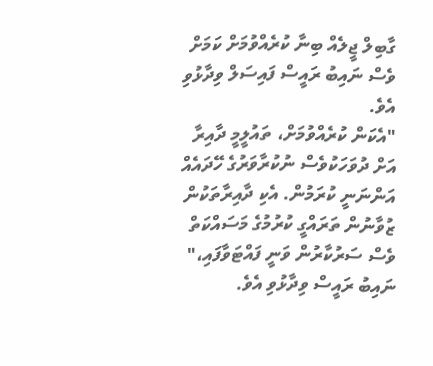ގާބިލް ޖީލެއް ބިނާ ކުރެއްވުމަށް ކަމަށް ވެސް ނައިބު ރައީސް ފައިސަލް ވިދާޅުވި އެވެ.
"އެކަން ކުރެއްވުމަށް، ތައުލީމީ ދާއިރާ އަށް ދުވަހަކުވެސް ނުކުރާވަރުގެ ހޭދައެއް އަންނަނީ ކުރަމުން. އެކި ދާއިރާތަކުން ޒުވާނުން ތަރައްގީ ކުރުމުގެ މަސައްކަތް ވެސް ސަރުކާރުން ވަނީ ފައްޓަވާފައި،" ނައިބު ރައީސް ވިދާޅުވި އެވެ.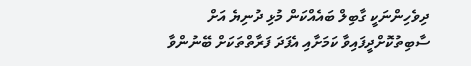ދިވެހިންނަކީ ގާބިލް ބައެއްކަން މުޅި ދުނިޔެ އަށް ސާބިތުކޮށްދީފައިވާ ކަމަށާއި އެފަދަ ފަރާތްތަކަށް ބޭނުންވާ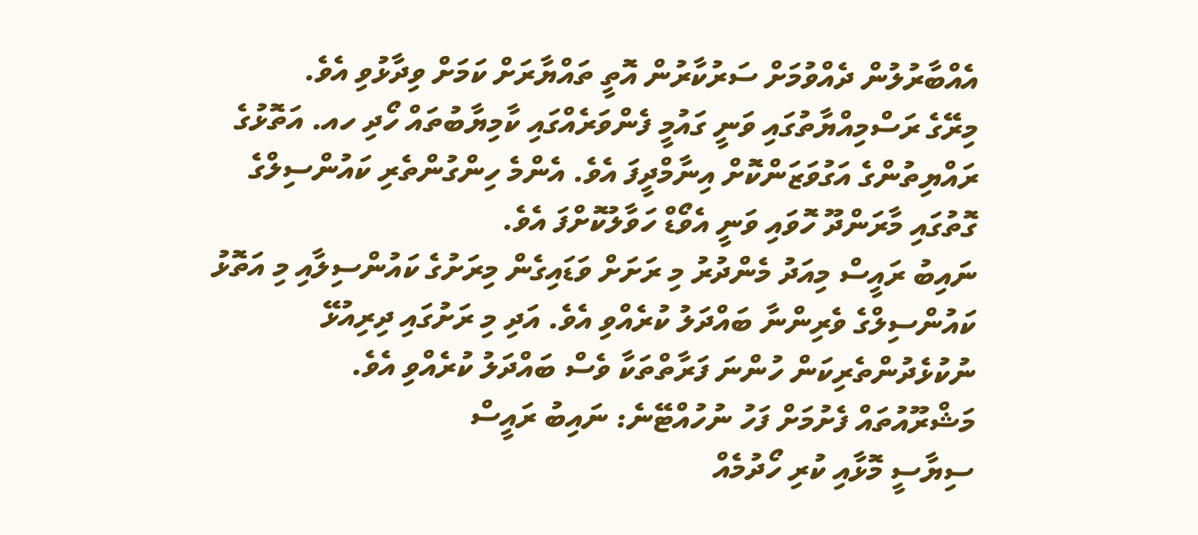އެއްބާރުލުން ދެއްވުމަށް ސަރުކާރުން އޮތީ ތައްޔާރަށް ކަމަށް ވިދާޅުވި އެވެ.
މިރޭގެ ރަސްމިއްޔާތުގައި ވަނީ ގައުމީ ފެންވަރެއްގައި ކާމިޔާބުތައް ހޯދި ހއ. އަތޮޅުގެ ރައްޔިތުންގެ އަގުވަޒަންކޮށް އިނާމްދީފަ އެވެ. އެންމެ ހިންގުންތެރި ކައުންސިލްގެ ގޮތުގައި މާރަންދޫ ހޮވައި ވަނީ އެވޯޑް ހަވާލުކޮށްފަ އެވެ.
ނައިބު ރައީސް މިއަދު މެންދުރު މި ރަށަށް ވަޑައިގެން މިރަށުގެ ކައުންސިލާއި މި އަތޮޅު ކައުންސިލްގެ ވެރިންނާ ބައްދަލު ކުރެއްވި އެވެ. އަދި މި ރަށުގައި ދިރިއުޅޭ ނުކުޅެދުންތެރިކަން ހުންނަ ފަރާތްތަކާ ވެސް ބައްދަލު ކުރެއްވި އެވެ.
މަޝްރޫއުތައް ފެށުމަށް ފަހު ނުހުއްޓޭނެ: ނައިބު ރައީސް
ސިޔާސީ މޮޅާއި ކުރި ހޯދުމެއް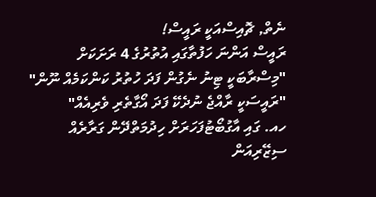ނެތް, ޗޮއިސްއަކީ ރައީސް!
ރައީސް އަންނަ ހަފުތާގައި އުތުރުގެ 4 ރަށަކަށް
"މިސްރާބަކީ ޓިނު ނެގުން ފަދަ ހުތުރު ކަންކަމެއް ނޫން"
"ރައީސަކީ ރާއްޖެ ނުދެކޭ ފަދަ އޯގާތެރި ވެރިއެއް"
ހއ. ގައި އާގުބޯޓުފަހަރަށް ހިދުމަތްދޭން ގަރާރެއް
ސިޒޭރިއަން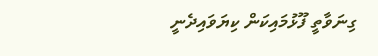ގިނަވާތީ ފޫޅުމައިކަން ކިޔަވައިދެނީ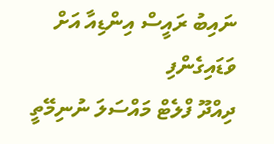ނައިބު ރައީސް އިންޑިއާ އަށް ވަޑައިގެންފި
ދިއްދޫ ފްލެޓް މައްސަލަ ނުނިމޭތީ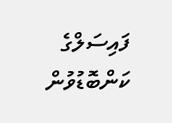ފައިސަލްގެ ކަންބޮޑުވުން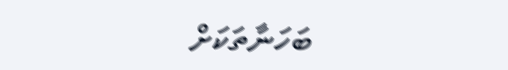ބަހަނާތަކަށް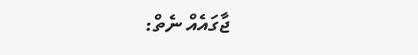ޖާގައެއް ނެތް: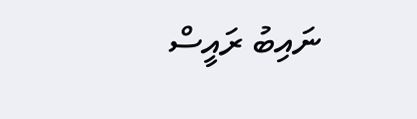ނައިބު ރައީސް